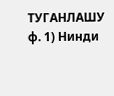ТУГАНЛАШУ ф. 1) Нинди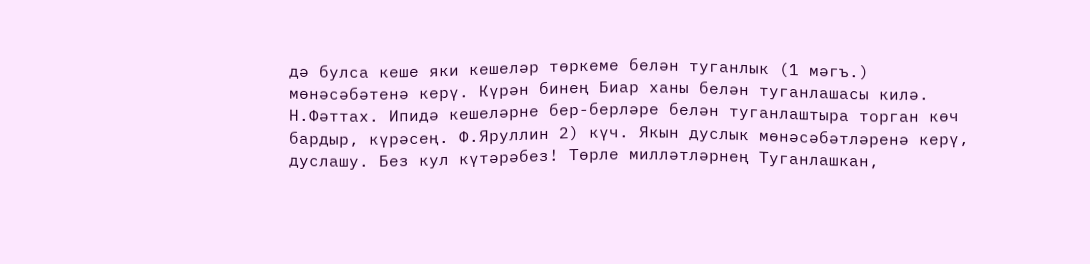дә булса кеше яки кешеләр төркеме белән туганлык (1 мәгъ.) мөнәсәбәтенә керү. Күрән бинең Биар ханы белән туганлашасы килә. Н.Фәттах. Ипидә кешеләрне бер-берләре белән туганлаштыра торган көч бардыр, күрәсең. Ф.Яруллин 2) күч. Якын дуслык мөнәсәбәтләренә керү, дуслашу. Без кул күтәрәбез! Төрле милләтләрнең Туганлашкан,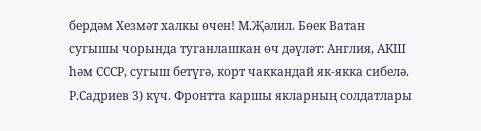бердәм Хезмәт халкы өчен! М.Җәлил. Бөек Ватан сугышы чорында туганлашкан өч дәүләт: Англия, АКШ һәм СССР, сугыш бетүгә, корт чаккандай як-якка сибелә. Р.Садриев 3) күч. Фронтта каршы якларның солдатлары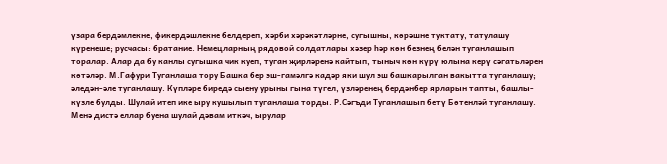үзара бердәмлекне, фикердәшлекне белдереп, хәрби хәрәкәтләрне, сугышны, көрәшне туктату, татулашу күренеше; русчасы: братание. Немецларның рядовой солдатлары хәзер һәр көн безнең белән туганлашып торалар. Алар да бу канлы сугышка чик куеп, туган җирләренә кайтып, тыныч көн күрү юлына керү сәгатьләрен көтәләр. М.Гафури Туганлаша тору Башка бер эш-гамәлгә кадәр яки шул эш башкарылган вакытта туганлашу; әледән-әле туганлашу. Күпләре биредә сыену урыны гына түгел, үзләренең бердәнбер ярларын тапты, башлы-күзле булды. Шулай итеп ике ыру кушылып туганлаша торды. Р.Сәгъди Туганлашып бетү Бөтенләй туганлашу. Менә дистә еллар буена шулай дәвам иткәч, ырулар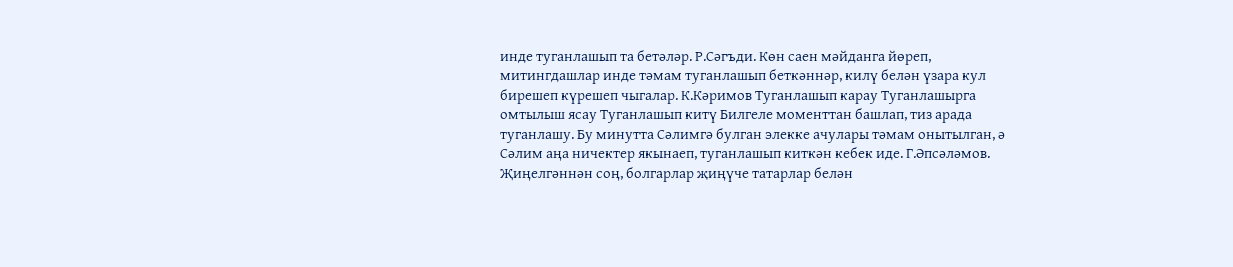инде туганлашып та бетәләр. Р.Сәгъди. Көн саен мәйданга йөреп, митингдашлар инде тәмам туганлашып беткәннәр, килү белән үзара кул бирешеп күрешеп чыгалар. К.Кәримов Туганлашып карау Туганлашырга омтылыш ясау Туганлашып китү Билгеле моменттан башлап, тиз арада туганлашу. Бу минутта Сәлимгә булган элекке ачулары тәмам онытылган, ә Сәлим аңа ничектер якынаеп, туганлашып киткән кебек иде. Г.Әпсәләмов. Җиңелгәннән соң, болгарлар җиңүче татарлар белән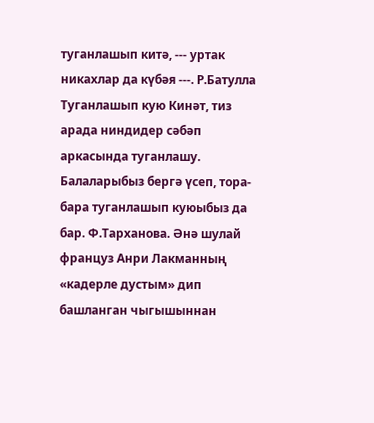туганлашып китә, --- уртак никахлар да күбәя ---. Р.Батулла Туганлашып кую Кинәт, тиз арада ниндидер сәбәп аркасында туганлашу. Балаларыбыз бергә үсеп, тора-бара туганлашып куюыбыз да бар. Ф.Тарханова. Әнә шулай француз Анри Лакманның «кадерле дустым» дип башланган чыгышыннан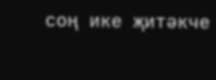соң ике җитәкче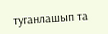туганлашып та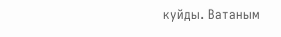куйды. Ватаным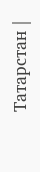Татарстан |